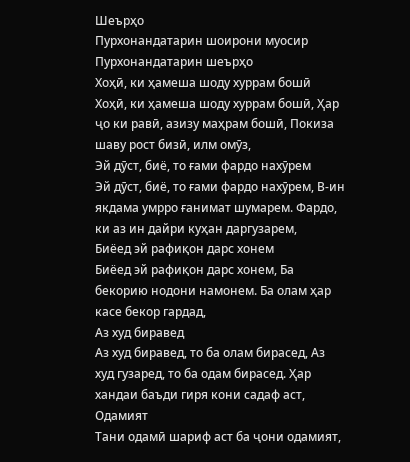Шеърҳо
Пурхонандатарин шоирони муосир
Пурхонандатарин шеърҳо
Хоҳӣ, ки ҳамеша шоду хуррам бошӣ
Хоҳӣ, ки ҳамеша шоду хуррам бошӣ, Ҳар ҷо ки равӣ, азизу маҳрам бошӣ, Покиза шаву рост бизӣ, илм омӯз,
Эй дӯст, биё, то ғами фардо нахӯрем
Эй дӯст, биё, то ғами фардо нахӯрем, В-ин якдама умрро ғанимат шумарем. Фардо, ки аз ин дайри куҳан даргузарем,
Биёед эй рафиқон дарс хонем
Биёед эй рафиқон дарс хонем, Ба бекорию нодони намонем. Ба олам ҳар касе бекор гардад,
Аз худ биравед
Аз худ биравед, то ба олам бирасед, Аз худ гузаред, то ба одам бирасед. Ҳар хандаи баъди гиря кони садаф аст,
Одамият
Тани одамӣ шариф аст ба ҷони одамият,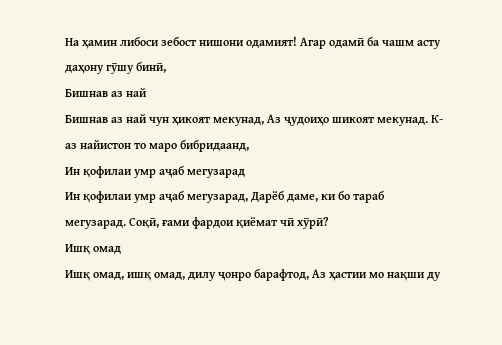На ҳамин либоси зебост нишони одамият! Агар одамӣ ба чашм асту даҳону гӯшу бинӣ,
Бишнав аз най
Бишнав аз най чун ҳикоят мекунад, Аз ҷудоиҳо шикоят мекунад. К-аз найистон то маро бибридаанд,
Ин қофилаи умр аҷаб мегузарад
Ин қофилаи умр аҷаб мегузарад, Дарёб даме, ки бо тараб мегузарад. Соқӣ, ғами фардои қиёмат чӣ хӯрӣ?
Ишқ омад
Ишқ омад, ишқ омад, дилу ҷонро барафтод, Аз ҳастии мо нақши ду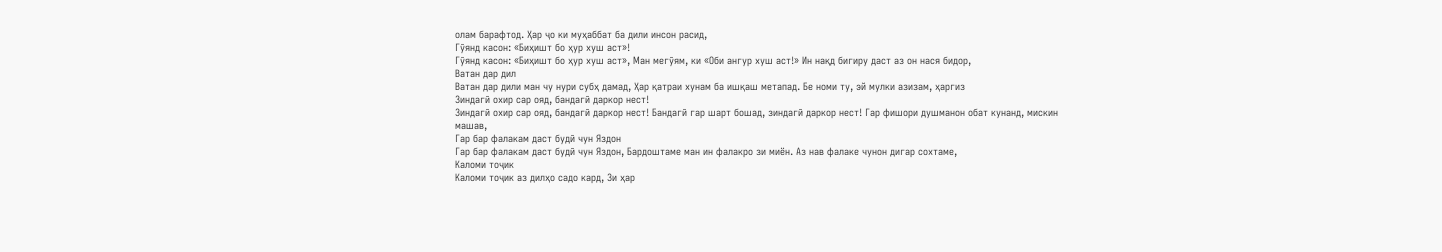олам барафтод. Ҳар ҷо ки муҳаббат ба дили инсон расид,
Гӯянд касон: «Биҳишт бо ҳур хуш аст»!
Гӯянд касон: «Биҳишт бо ҳур хуш аст», Ман мегӯям, ки «Оби ангур хуш аст!» Ин нақд бигиру даст аз он нася бидор,
Ватан дар дил
Ватан дар дили ман чу нури субҳ дамад, Ҳар қатраи хунам ба ишқаш метапад. Бе номи ту, эй мулки азизам, ҳаргиз
Зиндагӣ охир сар ояд, бандагӣ даркор нест!
Зиндагӣ охир сар ояд, бандагӣ даркор нест! Бандагӣ гар шарт бошад, зиндагӣ даркор нест! Гар фишори душманон обат кунанд, мискин машав,
Гар бар фалакам даст будӣ чун Яздон
Гар бар фалакам даст будӣ чун Яздон, Бардоштаме ман ин фалакро зи миён. Аз нав фалаке чунон дигар сохтаме,
Каломи тоҷик
Каломи тоҷик аз дилҳо садо кард, Зи ҳар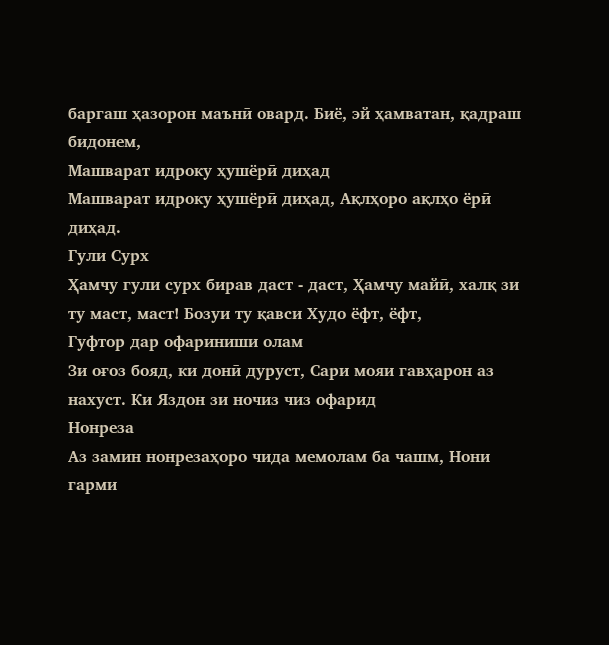баргаш ҳазорон маънӣ овард. Биё, эй ҳамватан, қадраш бидонем,
Машварат идроку ҳушёрӣ диҳад
Машварат идроку ҳушёрӣ диҳад, Ақлҳоро ақлҳо ёрӣ диҳад.
Гули Сурх
Ҳамчу гули сурх бирав даст - даст, Ҳамчу майӣ, халқ зи ту маст, маст! Бозуи ту қавси Худо ёфт, ёфт,
Гуфтор дар офариниши олам
Зи оғоз бояд, ки донӣ дуруст, Сари мояи гавҳарон аз нахуст. Ки Яздон зи ночиз чиз офарид
Нонреза
Аз замин нонрезаҳоро чида мемолам ба чашм, Нони гарми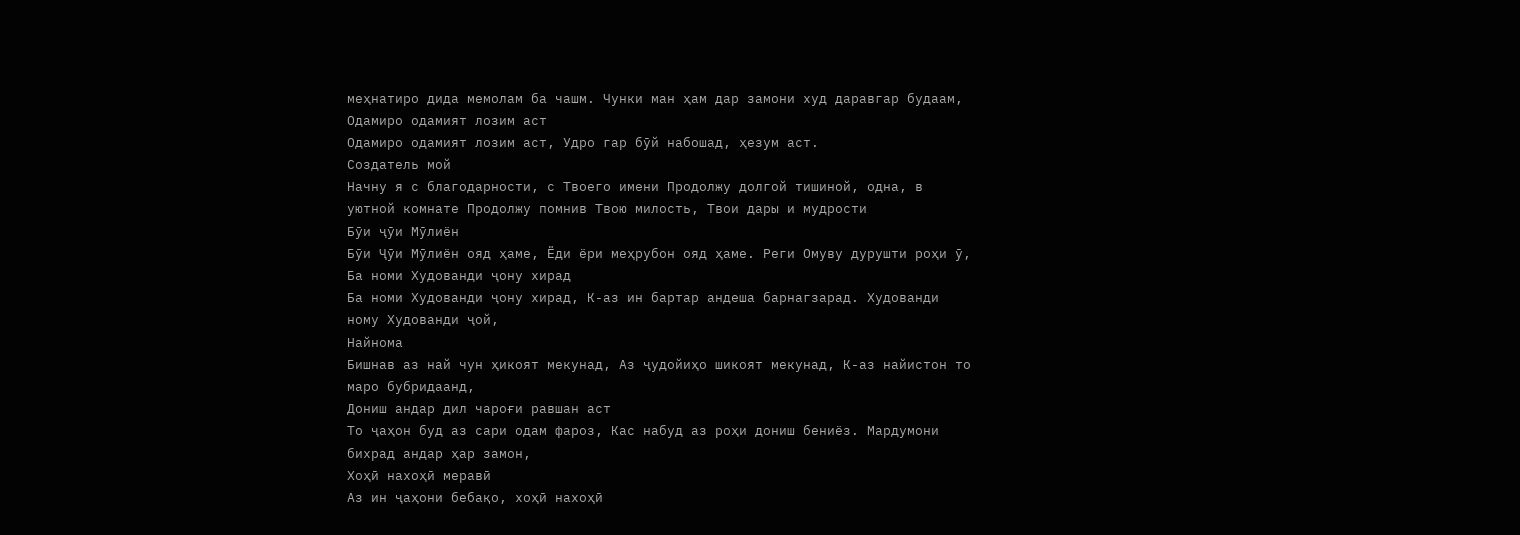меҳнатиро дида мемолам ба чашм. Чунки ман ҳам дар замони худ даравгар будаам,
Одамиро одамият лозим аст
Одамиро одамият лозим аст, Удро гар бӯй набошад, ҳезум аст.
Создатель мой
Начну я с благодарности, с Твоего имени Продолжу долгой тишиной, одна, в уютной комнате Продолжу помнив Твою милость, Твои дары и мудрости
Бӯи ҷӯи Мӯлиён
Бӯи Ҷӯи Мӯлиён ояд ҳаме, Ёди ёри меҳрубон ояд ҳаме. Реги Омуву дурушти роҳи ӯ,
Ба номи Худованди ҷону хирад
Ба номи Худованди ҷону хирад, К-аз ин бартар андеша барнагзарад. Худованди ному Худованди ҷой,
Найнома
Бишнав аз най чун ҳикоят мекунад, Аз ҷудойиҳо шикоят мекунад, К-аз найистон то маро бубридаанд,
Дониш андар дил чароғи равшан аст
То ҷаҳон буд аз сари одам фароз, Кас набуд аз роҳи дониш бениёз. Мардумони бихрад андар ҳар замон,
Хоҳӣ нахоҳӣ меравӣ
Аз ин ҷаҳони бебақо, хоҳӣ нахоҳӣ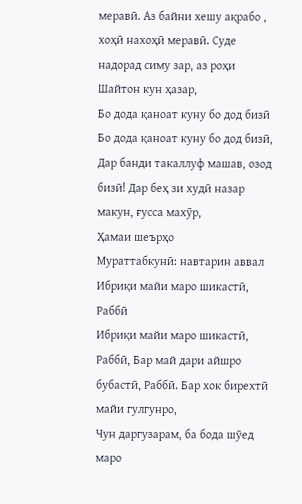меравӣ. Аз байни хешу ақрабо , хоҳӣ нахоҳӣ меравӣ. Суде надорад симу зар, аз роҳи Шайтон кун ҳазар,
Бо дода қаноат куну бо дод бизӣ
Бо дода қаноат куну бо дод бизӣ, Дар банди такаллуф машав, озод бизӣ! Дар беҳ зи худӣ назар макун, ғусса махӯр,
Ҳамаи шеърҳо
Мураттабкунӣ: навтарин аввал
Ибриқи майи маро шикастӣ, Раббӣ
Ибриқи майи маро шикастӣ, Раббӣ, Бар май дари айшро бубастӣ, Раббӣ. Бар хок бирехтӣ майи гулгунро,
Чун даргузарам, ба бода шӯед маро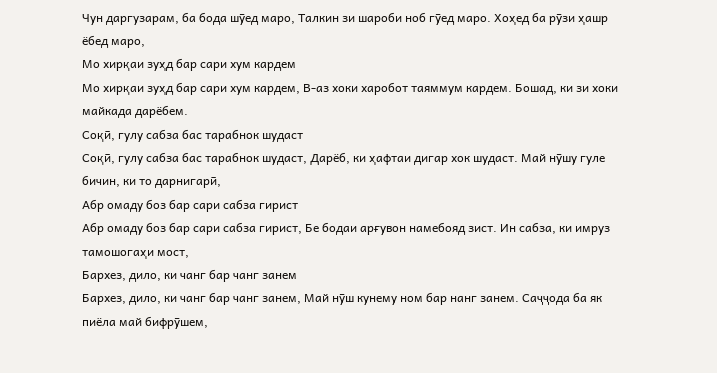Чун даргузарам, ба бода шӯед маро, Талкин зи шароби ноб гӯед маро. Хоҳед ба рӯзи ҳашр ёбед маро,
Мо хирқаи зуҳд бар сари хум кардем
Мо хирқаи зуҳд бар сари хум кардем, В-аз хоки харобот таяммум кардем. Бошад, ки зи хоки майкада дарёбем.
Соқӣ, гулу сабза бас тарабнок шудаст
Соқӣ, гулу сабза бас тарабнок шудаст, Дарёб, ки ҳафтаи дигар хок шудаст. Май нӯшу гуле бичин, ки то дарнигарӣ,
Абр омаду боз бар сари сабза гирист
Абр омаду боз бар сари сабза гирист, Бе бодаи арғувон намебояд зист. Ин сабза, ки имруз тамошогаҳи мост,
Бархез, дило, ки чанг бар чанг занем
Бархез, дило, ки чанг бар чанг занем, Май нӯш кунему ном бар нанг занем. Саҷҷода ба як пиёла май бифрӯшем,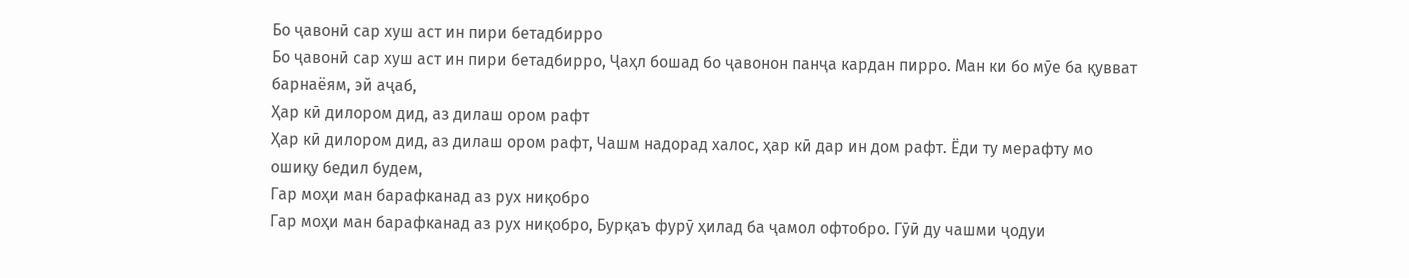Бо ҷавонӣ сар хуш аст ин пири бетадбирро
Бо ҷавонӣ сар хуш аст ин пири бетадбирро, Ҷаҳл бошад бо ҷавонон панҷа кардан пирро. Ман ки бо мӯе ба қувват барнаёям, эй аҷаб,
Ҳар кӣ дилором дид, аз дилаш ором рафт
Ҳар кӣ дилором дид, аз дилаш ором рафт, Чашм надорад халос, ҳар кӣ дар ин дом рафт. Ёди ту мерафту мо ошиқу бедил будем,
Гар моҳи ман барафканад аз рух ниқобро
Гар моҳи ман барафканад аз рух ниқобро, Бурқаъ фурӯ ҳилад ба ҷамол офтобро. Гӯӣ ду чашми ҷодуи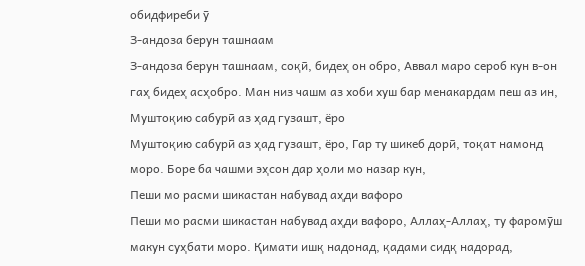обидфиреби ӯ
З-андоза берун ташнаам
З-андоза берун ташнаам, соқӣ, бидеҳ он обро, Аввал маро сероб кун в-он гаҳ бидеҳ асҳобро. Ман низ чашм аз хоби хуш бар менакардам пеш аз ин,
Муштоқию сабурӣ аз ҳад гузашт, ёро
Муштоқию сабурӣ аз ҳад гузашт, ёро, Гар ту шикеб дорӣ, тоқат намонд моро. Боре ба чашми эҳсон дар ҳоли мо назар кун,
Пеши мо расми шикастан набувад аҳди вафоро
Пеши мо расми шикастан набувад аҳди вафоро, Аллаҳ-Аллаҳ, ту фаромӯш макун суҳбати моро. Қимати ишқ надонад, қадами сидқ надорад,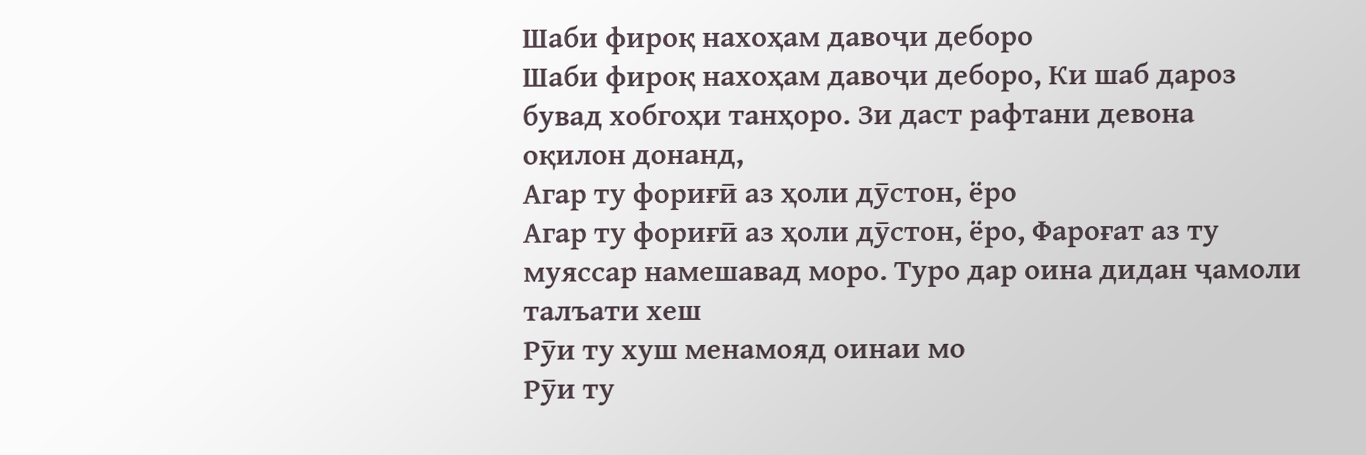Шаби фироқ нахоҳам давоҷи деборо
Шаби фироқ нахоҳам давоҷи деборо, Ки шаб дароз бувад хобгоҳи танҳоро. Зи даст рафтани девона оқилон донанд,
Агар ту фориғӣ аз ҳоли дӯстон, ёро
Агар ту фориғӣ аз ҳоли дӯстон, ёро, Фароғат аз ту муяссар намешавад моро. Туро дар оина дидан ҷамоли талъати хеш
Рӯи ту хуш менамояд оинаи мо
Рӯи ту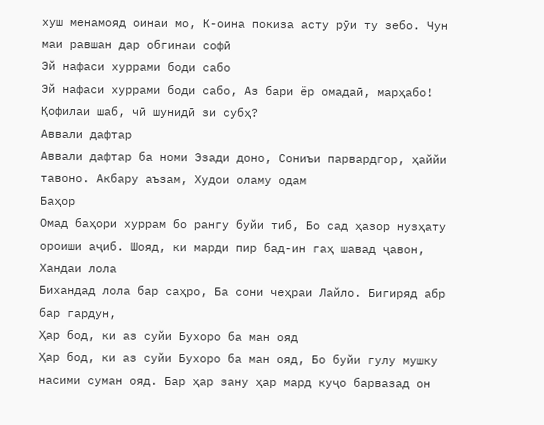хуш менамояд оинаи мо, К-оина покиза асту рӯи ту зебо. Чун маи равшан дар обгинаи софӣ
Эй нафаси хуррами боди сабо
Эй нафаси хуррами боди сабо, Аз бари ёр омадаӣ, марҳабо! Қофилаи шаб, чӣ шунидӣ зи субҳ?
Аввали дафтар
Аввали дафтар ба номи Эзади доно, Сониъи парвардгор, ҳаййи тавоно. Акбару аъзам, Худои оламу одам
Баҳор
Омад баҳори хуррам бо рангу буйи тиб, Бо сад ҳазор нузҳату ороиши аҷиб. Шояд, ки марди пир бад-ин гаҳ шавад ҷавон,
Хандаи лола
Бихандад лола бар саҳро, Ба сони чеҳраи Лайло. Бигиряд абр бар гардун,
Ҳар бод, ки аз суйи Бухоро ба ман ояд
Ҳар бод, ки аз суйи Бухоро ба ман ояд, Бо буйи гулу мушку насими суман ояд. Бар ҳар зану ҳар мард куҷо барвазад он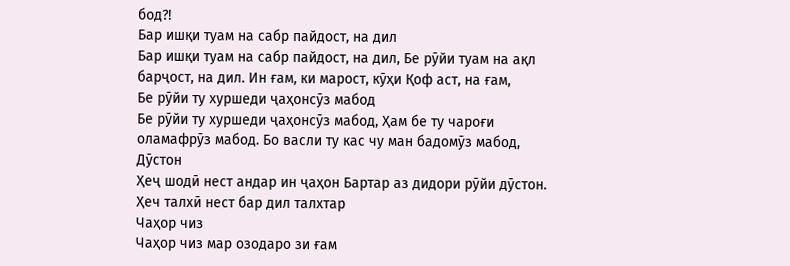бод?!
Бар ишқи туам на сабр пайдост, на дил
Бар ишқи туам на сабр пайдост, на дил, Бе рӯйи туам на ақл барҷост, на дил. Ин ғам, ки марост, кӯҳи Қоф аст, на ғам,
Бе рӯйи ту хуршеди ҷаҳонсӯз мабод
Бе рӯйи ту хуршеди ҷаҳонсӯз мабод, Ҳам бе ту чароғи оламафрӯз мабод. Бо васли ту кас чу ман бадомӯз мабод,
Дӯстон
Ҳеҷ шодӣ нест андар ин ҷаҳон Бартар аз дидори рӯйи дӯстон. Ҳеч талхӣ нест бар дил талхтар
Чаҳор чиз
Чаҳор чиз мар озодаро зи ғам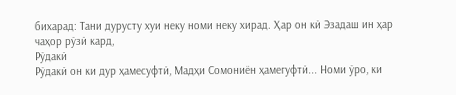бихарад: Тани дурусту хуи неку номи неку хирад. Ҳар он кӣ Эзадаш ин ҳар чаҳор рӯзӣ кард,
Рӯдакӣ
Рӯдакӣ он ки дур ҳамесуфтӣ, Мадҳи Сомониён ҳамегуфтӣ... Номи ӯро, ки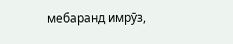мебаранд имрӯз,